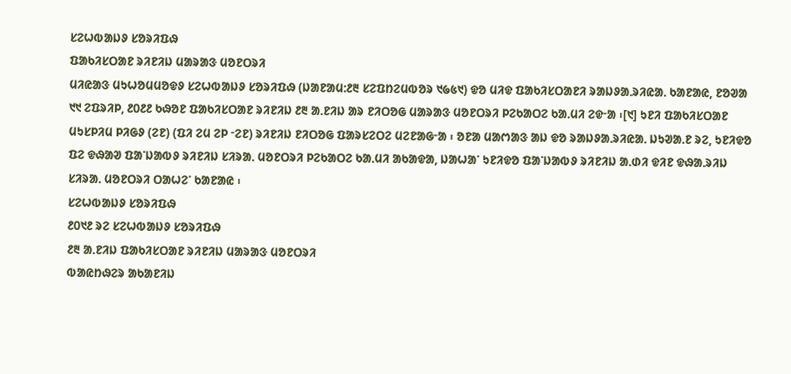ᱥᱮᱦᱵᱟᱡᱽ ᱥᱚᱨᱤᱯᱷ
ᱯᱟᱠᱤᱥᱛᱟᱱ ᱨᱤᱱᱤᱡ ᱢᱟᱨᱟᱝ ᱢᱚᱱᱛᱨᱤ
ᱢᱤᱭᱟᱝ ᱢᱩᱦᱚᱢᱢᱚᱫᱽ ᱥᱮᱦᱵᱟᱡᱽ ᱥᱚᱨᱤᱯᱷ (ᱡᱟᱱᱟᱢ:᱒᱓ ᱥᱮᱯᱴᱮᱢᱵᱚᱨ ᱑᱙᱕᱑) ᱫᱚ ᱢᱤᱫ ᱯᱟᱠᱤᱥᱛᱟᱱᱤ ᱨᱟᱡᱽᱟᱹᱨᱤᱭᱟᱹ ᱠᱟᱱᱟᱭ, ᱱᱚᱣᱟ ᱑᱑ ᱮᱯᱨᱤᱞ, ᱒᱐᱒᱒ ᱠᱷᱚᱱ ᱯᱟᱠᱤᱥᱛᱟᱱ ᱨᱤᱱᱤᱡ ᱒᱓ ᱟᱹᱱᱤᱡ ᱟᱨ ᱱᱤᱛᱚᱜ ᱢᱟᱨᱟᱝ ᱢᱚᱱᱛᱨᱤ ᱞᱮᱠᱟᱛᱮ ᱠᱟᱹᱢᱤ ᱮᱫᱼᱟ ᱾[᱑] ᱩᱱᱤ ᱯᱟᱠᱤᱥᱛᱟᱱ ᱢᱩᱥᱞᱤᱢ ᱞᱤᱜᱽ (ᱮᱱ) (ᱯᱤ ᱮᱢ ᱮᱞ ᱼᱮᱱ) ᱨᱤᱱᱤᱡ ᱱᱤᱛᱚᱜ ᱯᱟᱨᱥᱮᱛᱮ ᱢᱮᱱᱟᱜᱼᱟ ᱾ ᱚᱱᱟ ᱢᱟᱬᱟᱝ ᱟᱡ ᱫᱚ ᱨᱟᱡᱽᱟᱹᱨᱤᱭᱟᱹ ᱡᱩᱣᱟᱹᱱ ᱨᱮ, ᱩᱱᱤᱫᱚ ᱯᱮ ᱫᱷᱟᱣ ᱯᱟᱸᱡᱟᱵᱽ ᱨᱤᱱᱤᱡ ᱥᱤᱨᱟᱹ ᱢᱚᱱᱛᱨᱤ ᱞᱮᱠᱟᱛᱮ ᱠᱟᱹᱢᱤ ᱟᱠᱟᱫᱟ, ᱡᱟᱦᱟᱸ ᱩᱱᱤᱫᱚ ᱯᱟᱸᱡᱟᱵᱽ ᱨᱤᱱᱤᱡ ᱟᱹᱰᱤ ᱫᱤᱱ ᱫᱷᱟᱹᱨᱤᱡ ᱥᱤᱨᱟᱹ ᱢᱚᱱᱛᱨᱤ ᱛᱟᱦᱮᱸ ᱠᱟᱱᱟᱭ ᱾
ᱥᱮᱦᱵᱟᱡᱽ ᱥᱚᱨᱤᱯᱷ
᱒᱐᱑᱒ ᱨᱮ ᱥᱮᱦᱵᱟᱡᱽ ᱥᱚᱨᱤᱯᱷ
᱒᱓ ᱟᱹᱱᱤᱡ ᱯᱟᱠᱤᱥᱛᱟᱱ ᱨᱤᱱᱤᱡ ᱢᱟᱨᱟᱝ ᱢᱚᱱᱛᱨᱤ
ᱵᱟᱭᱴᱷᱮᱨ ᱟᱠᱟᱱᱤᱡ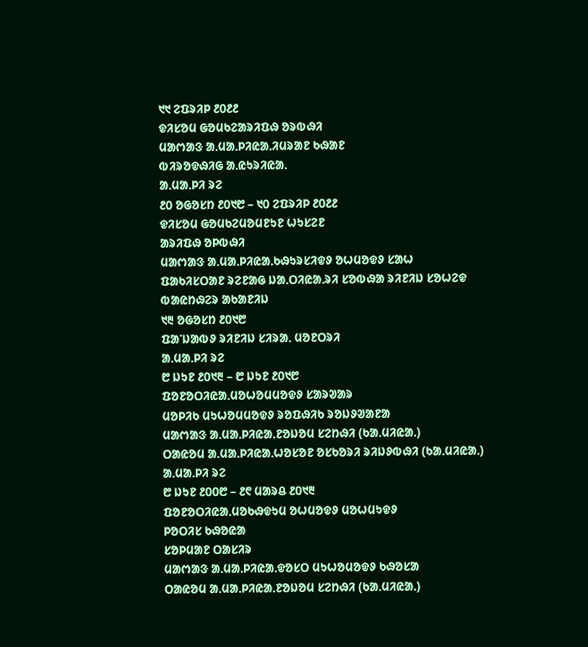᱑᱑ ᱮᱯᱨᱤᱞ ᱒᱐᱒᱒
ᱫᱤᱥᱚᱢ ᱜᱚᱢᱠᱮᱟᱨᱤᱯᱷ ᱚᱨᱵᱷᱤ
ᱢᱟᱬᱟᱝ ᱟᱹᱢᱟᱹᱞᱤᱭᱟᱹᱤᱢᱨᱟᱱ ᱠᱷᱟᱱ
ᱵᱤᱨᱚᱫᱷᱤᱜ ᱟᱹᱭᱩᱨᱤᱭᱟᱹ
ᱟᱹᱢᱟᱹᱞᱤ ᱨᱮ
᱒᱐ ᱚᱜᱚᱥᱴ ᱒᱐᱑᱘ – ᱑᱐ ᱮᱯᱨᱤᱞ ᱒᱐᱒᱒
ᱫᱤᱥᱚᱢ ᱜᱚᱢᱠᱮᱢᱚᱢᱱᱩᱱ ᱦᱩᱥᱮᱱ
ᱟᱨᱤᱯᱷ ᱚᱞᱵᱷᱤ
ᱢᱟᱬᱟᱝ ᱟᱹᱢᱟᱹᱞᱤᱭᱟᱹᱠᱷᱩᱨᱥᱤᱫᱽ ᱚᱦᱢᱚᱫᱽ ᱥᱟᱦ
ᱯᱟᱠᱤᱥᱛᱟᱱ ᱨᱮᱱᱟᱜ ᱡᱟᱹᱛᱤᱭᱟᱹᱨᱤ ᱥᱚᱵᱷᱟ ᱨᱤᱱᱤᱡ ᱥᱚᱦᱮᱫ
ᱵᱟᱭᱴᱷᱮᱨ ᱟᱠᱟᱱᱤᱡ
᱑᱓ ᱚᱜᱚᱥᱴ ᱒᱐᱑᱘
ᱯᱟᱸᱡᱟᱵᱽ ᱨᱤᱱᱤᱡ ᱥᱤᱨᱟᱹ ᱢᱚᱱᱛᱨᱤ
ᱟᱹᱢᱟᱹᱞᱤ ᱨᱮ
᱘ ᱡᱩᱱ ᱒᱐᱑᱓ – ᱘ ᱡᱩᱱ ᱒᱐᱑᱘
ᱯᱚᱱᱚᱛᱤᱭᱟᱹᱢᱚᱦᱚᱢᱢᱚᱫᱽ ᱥᱟᱨᱣᱟᱨ
ᱢᱚᱞᱤᱠ ᱢᱩᱦᱚᱢᱢᱚᱫᱽ ᱨᱚᱯᱷᱤᱠ ᱨᱚᱡᱽᱣᱟᱱᱟ
ᱢᱟᱬᱟᱝ ᱟᱹᱢᱟᱹᱞᱤᱭᱟᱹᱱᱚᱡᱚᱢ ᱥᱮᱴᱷᱤ (ᱠᱟᱹᱢᱤᱭᱟᱹ)
ᱛᱟᱭᱚᱢ ᱟᱹᱢᱟᱹᱞᱤᱭᱟᱹᱦᱚᱥᱚᱱ ᱚᱥᱠᱚᱨᱤ ᱨᱤᱡᱽᱵᱷᱤ (ᱠᱟᱹᱢᱤᱭᱟᱹ)
ᱟᱹᱢᱟᱹᱞᱤ ᱨᱮ
᱘ ᱡᱩᱱ ᱒᱐᱐᱘ – ᱒᱖ ᱢᱟᱨᱪ ᱒᱐᱑᱓
ᱯᱚᱱᱚᱛᱤᱭᱟᱹᱢᱚᱠᱷᱫᱩᱢ ᱚᱦᱢᱚᱫᱽ ᱢᱚᱦᱢᱩᱫᱽ
ᱞᱚᱛᱤᱥ ᱠᱷᱚᱭᱟ
ᱥᱚᱞᱢᱟᱱ ᱛᱟᱥᱤᱨ
ᱢᱟᱬᱟᱝ ᱟᱹᱢᱟᱹᱞᱤᱭᱟᱹᱫᱚᱥᱛ ᱢᱩᱦᱚᱢᱚᱫᱽ ᱠᱷᱚᱥᱟ
ᱛᱟᱭᱚᱢ ᱟᱹᱢᱟᱹᱞᱤᱭᱟᱹᱱᱚᱡᱚᱢ ᱥᱮᱴᱷᱤ (ᱠᱟᱹᱢᱤᱭᱟᱹ)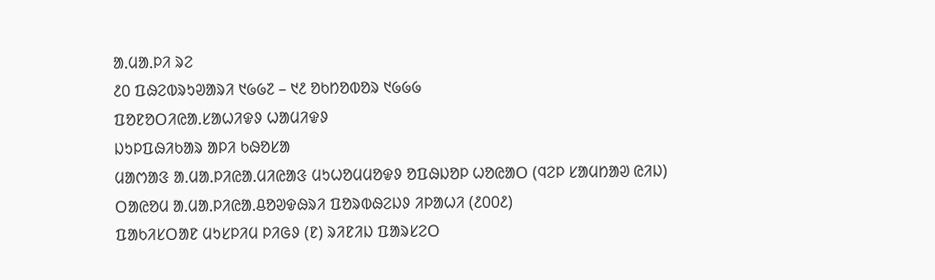ᱟᱹᱢᱟᱹᱞᱤ ᱨᱮ
᱒᱐ ᱯᱷᱮᱵᱨᱩᱣᱟᱨᱤ ᱑᱙᱙᱗ – ᱑᱒ ᱚᱠᱴᱚᱵᱚᱨ ᱑᱙᱙᱙
ᱯᱚᱱᱚᱛᱤᱭᱟᱹᱥᱟᱦᱤᱫᱽ ᱦᱟᱢᱤᱫᱽ
ᱡᱩᱞᱯᱷᱤᱠᱟᱨ ᱟᱞᱤ ᱠᱷᱚᱥᱟ
ᱢᱟᱬᱟᱝ ᱟᱹᱢᱟᱹᱞᱤᱭᱟᱹᱢᱤᱭᱟᱝ ᱢᱩᱦᱚᱢᱢᱚᱫᱽ ᱚᱯᱷᱡᱚᱞ ᱦᱚᱭᱟᱛ (ᱧᱮᱞ ᱥᱟᱢᱴᱟᱣ ᱭᱤᱡ)
ᱛᱟᱭᱚᱢ ᱟᱹᱢᱟᱹᱞᱤᱭᱟᱹᱪᱚᱣᱫᱷᱨᱤ ᱯᱚᱨᱵᱷᱮᱡᱽ ᱤᱞᱟᱦᱤ (᱒᱐᱐᱒)
ᱯᱟᱠᱤᱥᱛᱟᱱ ᱢᱩᱥᱞᱤᱢ ᱞᱤᱜᱽ (ᱱ) ᱨᱤᱱᱤᱡ ᱯᱟᱨᱥᱮᱛ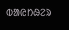ᱵᱟᱭᱴᱷᱮᱨ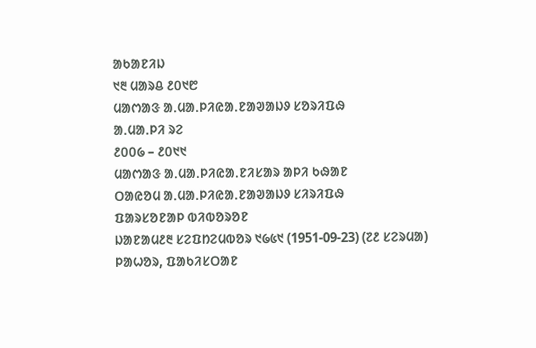ᱟᱠᱟᱱᱤᱡ
᱑᱓ ᱢᱟᱨᱪ ᱒᱐᱑᱘
ᱢᱟᱬᱟᱝ ᱟᱹᱢᱟᱹᱞᱤᱭᱟᱹᱱᱟᱣᱟᱡᱽ ᱥᱚᱨᱤᱯᱷ
ᱟᱹᱢᱟᱹᱞᱤ ᱨᱮ
᱒᱐᱐᱙ – ᱒᱐᱑᱑
ᱢᱟᱬᱟᱝ ᱟᱹᱢᱟᱹᱞᱤᱭᱟᱹᱱᱤᱥᱟᱨ ᱟᱞᱤ ᱠᱷᱟᱱ
ᱛᱟᱭᱚᱢ ᱟᱹᱢᱟᱹᱞᱤᱭᱟᱹᱱᱟᱣᱟᱡᱽ ᱥᱤᱨᱤᱯᱷ
ᱯᱟᱨᱥᱚᱱᱟᱞ ᱵᱤᱵᱚᱨᱚᱱ
ᱡᱟᱱᱟᱢ᱒᱓ ᱥᱮᱯᱴᱮᱢᱵᱚᱨ ᱑᱙᱕᱑ (1951-09-23) (᱗᱒ ᱥᱮᱨᱢᱟ)
ᱞᱟᱦᱚᱨ, ᱯᱟᱠᱤᱥᱛᱟᱱ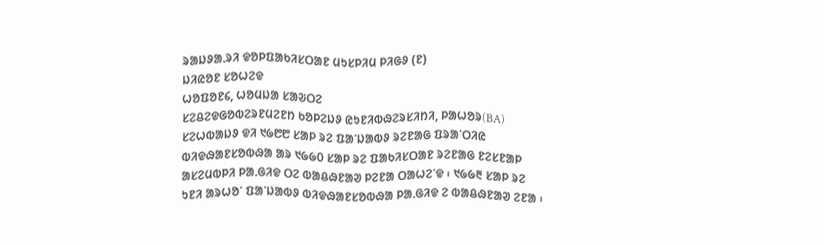ᱨᱟᱡᱽᱟᱹᱨᱤ ᱫᱚᱞᱯᱟᱠᱤᱥᱛᱟᱱ ᱢᱩᱥᱞᱤᱢ ᱞᱤᱜᱽ (ᱱ)
ᱡᱤᱭᱚᱱ ᱥᱚᱦᱮᱫ
ᱦᱚᱯᱚᱱ᱔, ᱦᱚᱢᱡᱟ ᱥᱟᱶᱛᱮ
ᱥᱮᱪᱮᱫᱜᱚᱵᱮᱨᱱᱢᱮᱱᱴ ᱠᱚᱞᱮᱡᱽ ᱭᱩᱱᱤᱵᱷᱮᱨᱥᱤᱴᱤ, ᱞᱟᱦᱚᱨ(BA)
ᱥᱮᱦᱵᱟᱡᱽ ᱫᱤ ᱑᱙᱘᱘ ᱥᱟᱞ ᱨᱮ ᱯᱟᱸᱡᱟᱵᱽ ᱨᱮᱱᱟᱜ ᱯᱨᱟᱸᱛᱤᱭ ᱵᱤᱫᱷᱟᱱᱥᱚᱵᱷᱟ ᱟᱨ ᱑᱙᱙᱐ ᱥᱟᱞ ᱨᱮ ᱯᱟᱠᱤᱥᱛᱟᱱ ᱨᱮᱱᱟᱜ ᱱᱮᱥᱱᱟᱞ ᱟᱥᱮᱢᱵᱞᱤ ᱞᱟᱹᱜᱤᱫ ᱛᱮ ᱵᱟᱪᱷᱱᱟᱣ ᱞᱮᱱᱟ ᱛᱟᱦᱮᱸᱫ ᱾ ᱑᱙᱙᱓ ᱥᱟᱞ ᱨᱮ ᱩᱱᱤ ᱟᱨᱦᱚᱸ ᱯᱟᱸᱡᱟᱵᱽ ᱵᱤᱫᱷᱟᱱᱥᱚᱵᱷᱟ ᱞᱟᱹᱜᱤᱫ ᱮ ᱵᱟᱪᱷᱱᱟᱣ ᱮᱱᱟ ᱾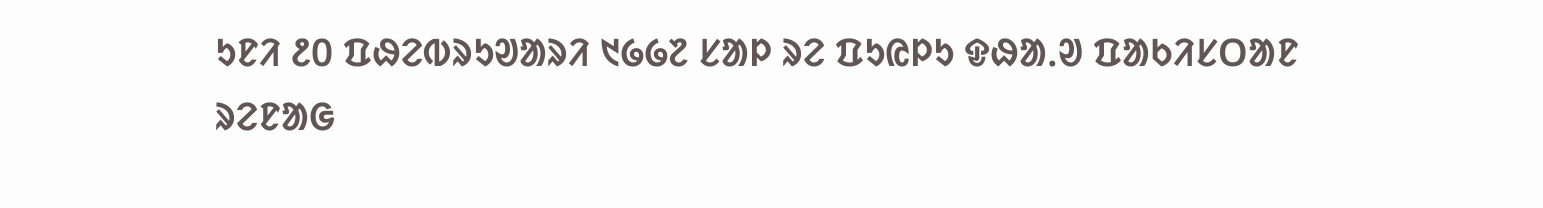ᱩᱱᱤ ᱒᱐ ᱯᱷᱮᱵᱨᱩᱣᱟᱨᱤ ᱑᱙᱙᱗ ᱥᱟᱞ ᱨᱮ ᱯᱩᱭᱞᱩ ᱫᱷᱟᱹᱣ ᱯᱟᱠᱤᱥᱛᱟᱱ ᱨᱮᱱᱟᱜ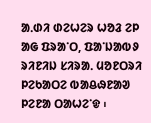ᱟᱹᱰᱤ ᱰᱮᱦᱮᱨ ᱦᱚᱲ ᱮᱞ ᱟᱜ ᱯᱨᱟᱸᱛ, ᱯᱟᱸᱡᱟᱵᱽ ᱨᱤᱱᱤᱡ ᱥᱤᱨᱟᱹ ᱢᱚᱱᱛᱨᱤ ᱞᱮᱠᱟᱛᱮ ᱵᱟᱪᱷᱱᱟᱣ ᱞᱮᱱᱟ ᱛᱟᱦᱮᱸᱫ ᱾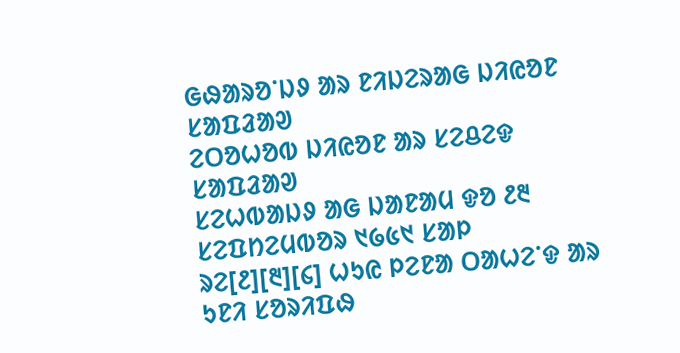ᱜᱷᱟᱨᱚᱸᱡᱽ ᱟᱨ ᱱᱤᱡᱮᱨᱟᱜ ᱡᱤᱭᱚᱱ ᱥᱟᱯᱲᱟᱣ
ᱮᱛᱚᱦᱚᱵ ᱡᱤᱭᱚᱱ ᱟᱨ ᱥᱮᱪᱮᱫ ᱥᱟᱯᱲᱟᱣ
ᱥᱮᱦᱵᱟᱡᱽ ᱟᱜ ᱡᱟᱱᱟᱢ ᱫᱚ ᱒᱓ ᱥᱮᱯᱴᱮᱢᱵᱚᱨ ᱑᱙᱕᱑ ᱥᱟᱞ ᱨᱮ[᱒][᱓][᱔] ᱦᱩᱭ ᱞᱮᱱᱟ ᱛᱟᱦᱮᱸᱫ ᱟᱨ ᱩᱱᱤ ᱥᱚᱨᱤᱯᱷ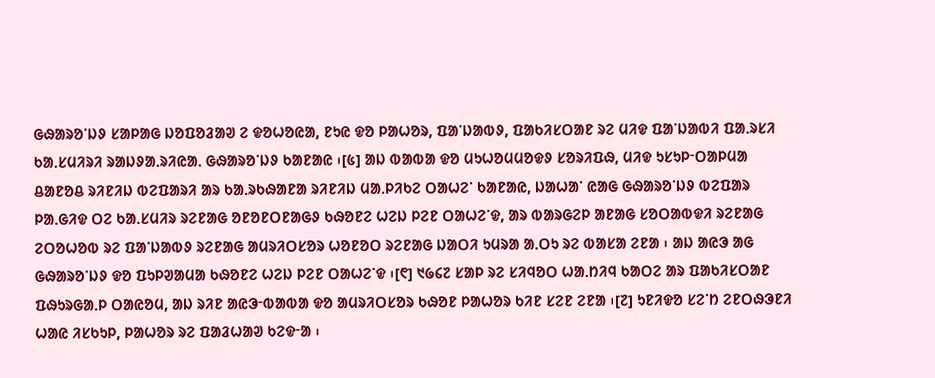ᱜᱷᱟᱨᱚᱸᱡᱽ ᱥᱟᱞᱟᱜ ᱡᱚᱯᱚᱲᱟᱣ ᱮ ᱫᱚᱦᱚᱭᱟ, ᱱᱩᱭ ᱫᱚ ᱞᱟᱦᱚᱨ, ᱯᱟᱸᱡᱟᱵᱽ, ᱯᱟᱠᱤᱥᱛᱟᱱ ᱨᱮ ᱢᱤᱫ ᱯᱟᱸᱡᱟᱵᱤ ᱯᱟᱹᱨᱥᱤ ᱠᱟᱹᱥᱢᱤᱨᱤ ᱨᱟᱡᱽᱟᱹᱨᱤᱭᱟᱹ ᱜᱷᱟᱨᱚᱸᱡᱽ ᱠᱟᱱᱟᱭ ᱾[᱕] ᱟᱡ ᱵᱟᱵᱟ ᱫᱚ ᱢᱩᱦᱚᱢᱢᱚᱫᱽ ᱥᱚᱨᱤᱯᱷ, ᱢᱤᱫ ᱩᱥᱩᱞᱼᱛᱟᱞᱢᱟ ᱪᱟᱱᱚᱪ ᱨᱤᱱᱤᱡ ᱵᱮᱯᱟᱨᱤ ᱟᱨ ᱠᱟᱹᱨᱠᱷᱟᱱᱟ ᱨᱤᱱᱤᱡ ᱢᱟᱹᱞᱤᱠᱮ ᱛᱟᱦᱮᱸ ᱠᱟᱱᱟᱭ, ᱡᱟᱦᱟᱸ ᱭᱟᱜ ᱜᱷᱟᱨᱚᱸᱡᱽ ᱵᱮᱯᱟᱨ ᱞᱟᱹᱜᱤᱫ ᱛᱮ ᱠᱟᱹᱥᱢᱤᱨ ᱨᱮᱱᱟᱜ ᱚᱱᱚᱱᱛᱱᱟᱜᱽ ᱠᱷᱚᱱᱮ ᱦᱮᱡ ᱞᱮᱱ ᱛᱟᱦᱮᱸᱫ, ᱟᱨ ᱵᱟᱨᱜᱮᱞ ᱟᱱᱟᱜ ᱥᱚᱛᱟᱵᱫᱤ ᱨᱮᱱᱟᱜ ᱮᱛᱚᱦᱚᱵ ᱨᱮ ᱯᱟᱸᱡᱟᱵᱽ ᱨᱮᱱᱟᱜ ᱟᱢᱨᱤᱛᱥᱚᱨ ᱦᱚᱱᱚᱛ ᱨᱮᱱᱟᱜ ᱡᱟᱛᱤ ᱩᱢᱨᱟ ᱟᱹᱛᱩ ᱨᱮ ᱵᱟᱥᱟ ᱮᱱᱟ ᱾ ᱟᱡ ᱟᱭᱳ ᱟᱜ ᱜᱷᱟᱨᱚᱸᱡᱽ ᱫᱚ ᱯᱩᱞᱣᱟᱢᱟ ᱠᱷᱚᱱᱮ ᱦᱮᱡ ᱞᱮᱱ ᱛᱟᱦᱮᱸᱫ ᱾[᱖] ᱑᱙᱔᱗ ᱥᱟᱞ ᱨᱮ ᱥᱤᱧᱚᱛ ᱦᱟᱹᱴᱤᱧ ᱠᱟᱛᱮ ᱟᱨ ᱯᱟᱠᱤᱥᱛᱟᱱ ᱯᱷᱩᱨᱜᱟᱹᱞ ᱛᱟᱭᱚᱢ, ᱟᱡ ᱨᱤᱱ ᱟᱭᱳᱼᱵᱟᱵᱟ ᱫᱚ ᱟᱢᱨᱤᱛᱥᱚᱨ ᱠᱷᱚᱱ ᱞᱟᱦᱚᱨ ᱠᱤᱱ ᱥᱮᱱ ᱮᱱᱟ ᱾[᱗] ᱩᱱᱤᱫᱚ ᱥᱮᱸᱴ ᱮᱱᱛᱷᱳᱱᱤ ᱦᱟᱭ ᱤᱥᱠᱩᱞ, ᱞᱟᱦᱚᱨ ᱨᱮ ᱯᱟᱲᱦᱟᱣ ᱠᱮᱫᱼᱟ ᱾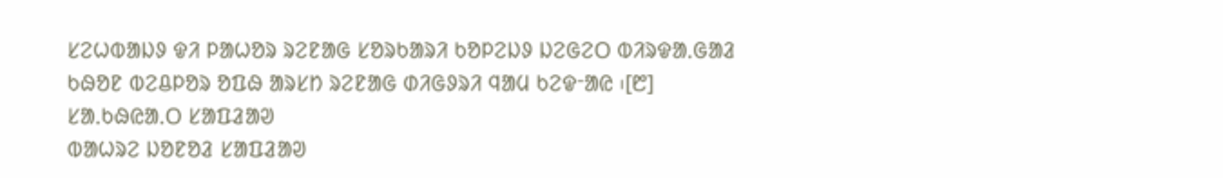ᱥᱮᱦᱵᱟᱡᱽ ᱫᱤ ᱞᱟᱦᱚᱨ ᱨᱮᱱᱟᱜ ᱥᱚᱨᱠᱟᱨᱤ ᱠᱚᱞᱮᱡᱽ ᱡᱮᱜᱮᱛ ᱵᱤᱨᱫᱟᱹᱜᱟᱲ ᱠᱷᱚᱱ ᱵᱮᱪᱞᱚᱨ ᱚᱯᱷ ᱟᱨᱥᱴ ᱨᱮᱱᱟᱜ ᱰᱤᱜᱽᱨᱤ ᱧᱟᱢ ᱠᱮᱫᱼᱟᱭ ᱾[᱘]
ᱥᱟᱹᱠᱷᱭᱟᱹᱛ ᱥᱟᱯᱲᱟᱣ
ᱵᱟᱦᱨᱮ ᱡᱚᱱᱚᱲ ᱥᱟᱯᱲᱟᱣ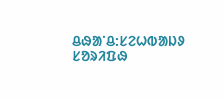ᱪᱷᱟᱸᱪ:ᱥᱮᱦᱵᱟᱡᱽ ᱥᱚᱨᱤᱯᱷ